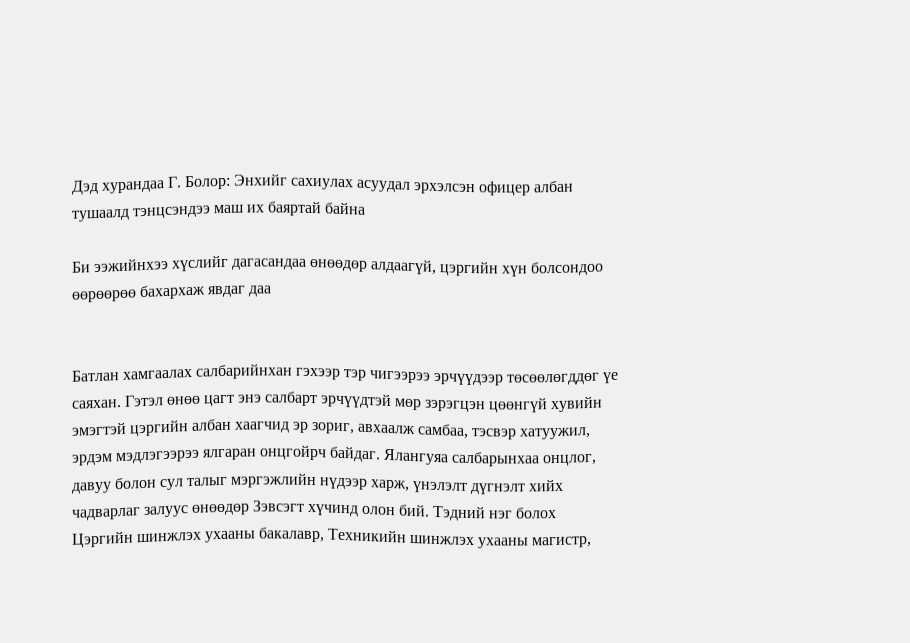Дэд хурандаа Г. Болор: Энхийг сахиулах асуудал эрхэлсэн офицер албан тушаалд тэнцсэндээ маш их баяртай байна

Би ээжийнхээ хүслийг дагасандаа өнөөдөр алдаагүй, цэргийн хүн болсондоо өөрөөрөө бахархаж явдаг даа


Батлан хамгаалах салбарийнхан гэхээр тэр чигээрээ эрчүүдээр төсөөлөгддөг үе саяхан. Гэтэл өнөө цагт энэ салбарт эрчүүдтэй мөр зэрэгцэн цөөнгүй хувийн эмэгтэй цэргийн албан хаагчид эр зориг, авхаалж самбаа, тэсвэр хатуужил, эрдэм мэдлэгээрээ ялгаран онцгойрч байдаг. Ялангуяа салбарынхаа онцлог, давуу болон сул талыг мэргэжлийн нүдээр харж, үнэлэлт дүгнэлт хийх чадварлаг залуус өнөөдөр Зэвсэгт хүчинд олон бий. Тэдний нэг болох Цэргийн шинжлэх ухааны бакалавр, Техникийн шинжлэх ухааны магистр,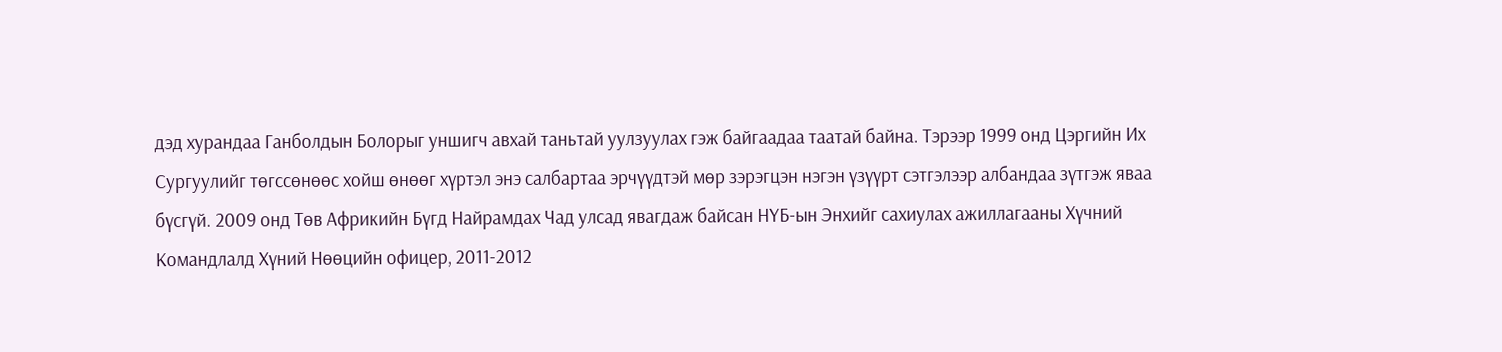дэд хурандаа Ганболдын Болорыг уншигч авхай таньтай уулзуулах гэж байгаадаа таатай байна. Тэрээр 1999 онд Цэргийн Их Сургуулийг төгссөнөөс хойш өнөөг хүртэл энэ салбартаа эрчүүдтэй мөр зэрэгцэн нэгэн үзүүрт сэтгэлээр албандаа зүтгэж яваа бүсгүй. 2009 онд Төв Африкийн Бүгд Найрамдах Чад улсад явагдаж байсан НҮБ-ын Энхийг сахиулах ажиллагааны Хүчний Командлалд Хүний Нөөцийн офицер, 2011-2012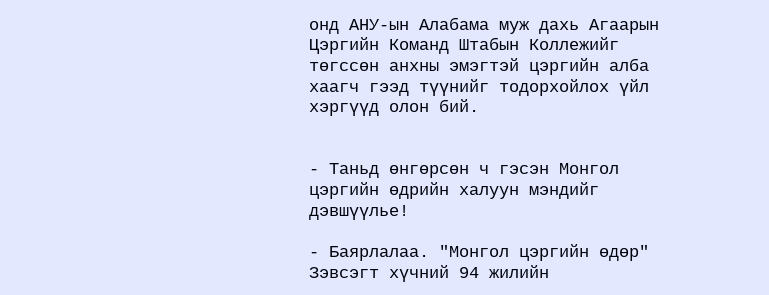онд АНУ-ын Алабама муж дахь Агаарын Цэргийн Команд Штабын Коллежийг төгссөн анхны эмэгтэй цэргийн алба хаагч гээд түүнийг тодорхойлох үйл хэргүүд олон бий.


- Таньд өнгөрсөн ч гэсэн Монгол цэргийн өдрийн халуун мэндийг дэвшүүлье!

- Баярлалаа. "Монгол цэргийн өдөр" Зэвсэгт хүчний 94 жилийн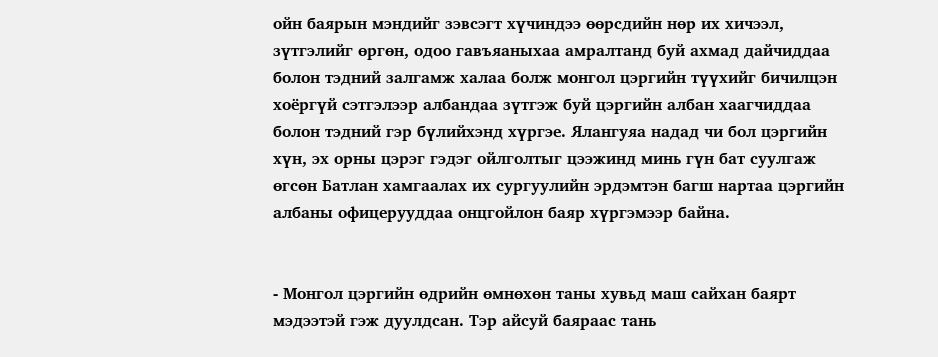ойн баярын мэндийг зэвсэгт хүчиндээ өөрсдийн нөр их хичээл, зүтгэлийг өргөн, одоо гавъяаныхаа амралтанд буй ахмад дайчиддаа болон тэдний залгамж халаа болж монгол цэргийн түүхийг бичилцэн хоёргүй сэтгэлээр албандаа зүтгэж буй цэргийн албан хаагчиддаа болон тэдний гэр бүлийхэнд хүргэе. Ялангуяа надад чи бол цэргийн хүн, эх орны цэрэг гэдэг ойлголтыг цээжинд минь гүн бат суулгаж өгсөн Батлан хамгаалах их сургуулийн эрдэмтэн багш нартаа цэргийн албаны офицерууддаа онцгойлон баяр хүргэмээр байна.


- Монгол цэргийн өдрийн өмнөхөн таны хувьд маш сайхан баярт мэдээтэй гэж дуулдсан. Тэр айсуй баяраас тань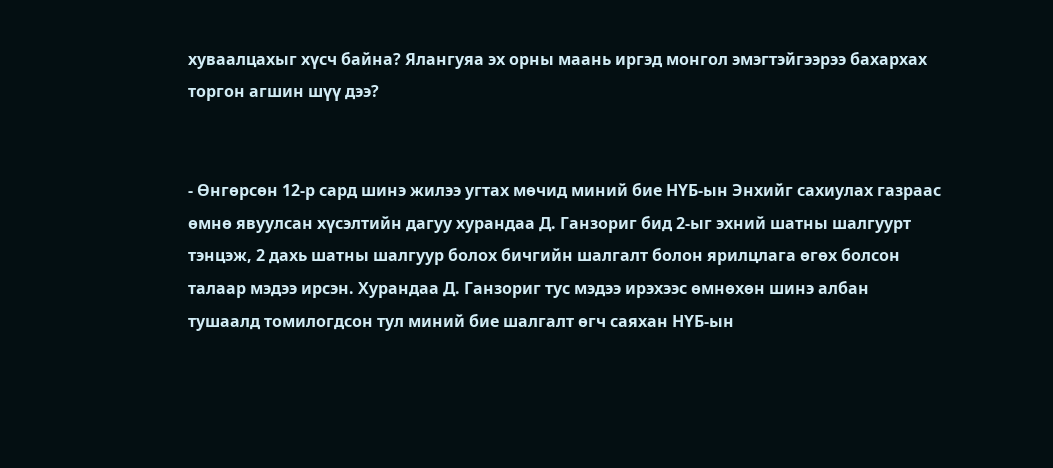хуваалцахыг хүсч байна? Ялангуяа эх орны маань иргэд монгол эмэгтэйгээрээ бахархах торгон агшин шүү дээ?


- Өнгөрсөн 12-р сард шинэ жилээ угтах мөчид миний бие НҮБ-ын Энхийг сахиулах газраас өмнө явуулсан хүсэлтийн дагуу хурандаа Д. Ганзориг бид 2-ыг эхний шатны шалгуурт тэнцэж, 2 дахь шатны шалгуур болох бичгийн шалгалт болон ярилцлага өгөх болсон талаар мэдээ ирсэн. Хурандаа Д. Ганзориг тус мэдээ ирэхээс өмнөхөн шинэ албан тушаалд томилогдсон тул миний бие шалгалт өгч саяхан НҮБ-ын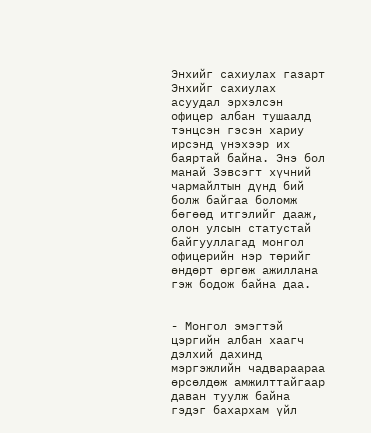Энхийг сахиулах газарт Энхийг сахиулах асуудал эрхэлсэн офицер албан тушаалд тэнцсэн гэсэн хариу ирсэнд үнэхээр их баяртай байна. Энэ бол манай Зэвсэгт хүчний чармайлтын дүнд бий болж байгаа боломж бөгөөд итгэлийг дааж, олон улсын статустай байгууллагад монгол офицерийн нэр төрийг өндөрт өргөж ажиллана гэж бодож байна даа.


- Монгол эмэгтэй цэргийн албан хаагч дэлхий дахинд мэргэжлийн чадвараараа өрсөлдөж амжилттайгаар даван туулж байна гэдэг бахархам үйл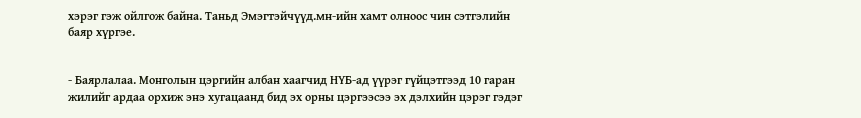хэрэг гэж ойлгож байна. Таньд Эмэгтэйчүүд.мн-ийн хамт олноос чин сэтгэлийн баяр хүргэе.


- Баярлалаа. Монголын цэргийн албан хаагчид НҮБ-ад үүрэг гүйцэтгээд 10 гаран жилийг ардаа орхиж энэ хугацаанд бид эх орны цэргээсээ эх дэлхийн цэрэг гэдэг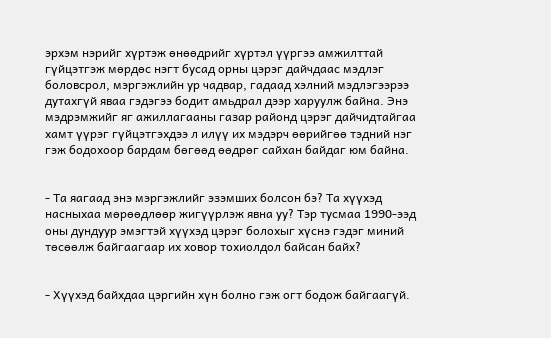эрхэм нэрийг хүртэж өнөөдрийг хүртэл үүргээ амжилттай гүйцэтгэж мөрдөс нэгт бусад орны цэрэг дайчдаас мэдлэг боловсрол, мэргэжлийн ур чадвар, гадаад хэлний мэдлэгээрээ дутахгүй яваа гэдэгээ бодит амьдрал дээр харуулж байна. Энэ мэдрэмжийг яг ажиллагааны газар районд цэрэг дайчидтайгаа хамт үүрэг гүйцэтгэхдээ л илүү их мэдэрч өөрийгөө тэдний нэг гэж бодохоор бардам бөгөөд өөдрөг сайхан байдаг юм байна.


- Та яагаад энэ мэргэжлийг эзэмших болсон бэ? Та хүүхэд насныхаа мөрөөдлөөр жигүүрлэж явна уу? Тэр тусмаа 1990-ээд оны дундуур эмэгтэй хүүхэд цэрэг болохыг хүснэ гэдэг миний төсөөлж байгаагаар их ховор тохиолдол байсан байх?


- Хүүхэд байхдаа цэргийн хүн болно гэж огт бодож байгаагүй.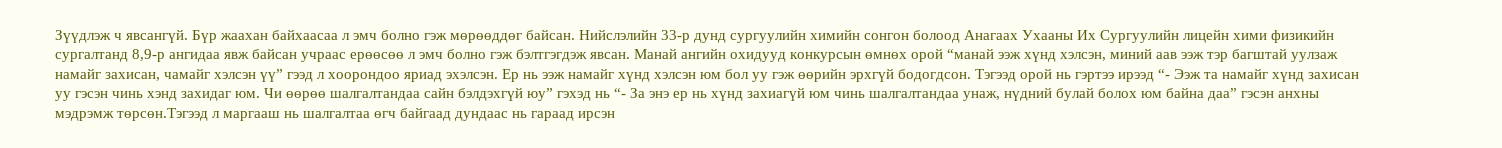Зүүдлэж ч явсангүй. Бүр жаахан байхаасаа л эмч болно гэж мөрөөддөг байсан. Нийслэлийн 33-р дунд сургуулийн химийн сонгон болоод Анагаах Ухааны Их Сургуулийн лицейн хими физикийн сургалтанд 8,9-р ангидаа явж байсан учраас ерөөсөө л эмч болно гэж бэлтгэгдэж явсан. Манай ангийн охидууд конкурсын өмнөх орой “манай ээж хүнд хэлсэн, миний аав ээж тэр багштай уулзаж намайг захисан, чамайг хэлсэн үү” гээд л хоорондоо яриад эхэлсэн. Ер нь ээж намайг хүнд хэлсэн юм бол уу гэж өөрийн эрхгүй бодогдсон. Тэгээд орой нь гэртээ ирээд “- Ээж та намайг хүнд захисан уу гэсэн чинь хэнд захидаг юм. Чи өөрөө шалгалтандаа сайн бэлдэхгүй юу” гэхэд нь “- За энэ ер нь хүнд захиагүй юм чинь шалгалтандаа унаж, нүдний булай болох юм байна даа” гэсэн анхны мэдрэмж төрсөн.Тэгээд л маргааш нь шалгалтаа өгч байгаад дундаас нь гараад ирсэн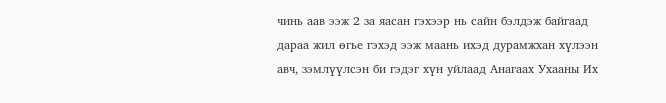чинь аав ээж 2 за яасан гэхээр нь сайн бэлдэж байгаад дараа жил өгье гэхэд ээж маань ихэд дурамжхан хүлээн авч, зэмлүүлсэн би гэдэг хүн уйлаад Анагаах Ухааны Их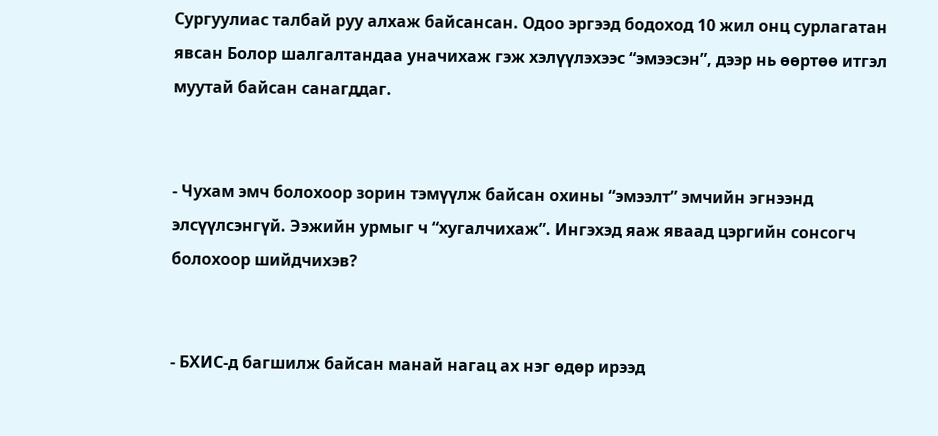Сургуулиас талбай руу алхаж байсансан. Одоо эргээд бодоход 10 жил онц сурлагатан явсан Болор шалгалтандаа уначихаж гэж хэлүүлэхээс “эмээсэн”, дээр нь өөртөө итгэл муутай байсан санагддаг.


- Чухам эмч болохоор зорин тэмүүлж байсан охины “эмээлт” эмчийн эгнээнд элсүүлсэнгүй. Ээжийн урмыг ч “хугалчихаж”. Ингэхэд яаж яваад цэргийн сонсогч болохоор шийдчихэв?


- БХИС-д багшилж байсан манай нагац ах нэг өдөр ирээд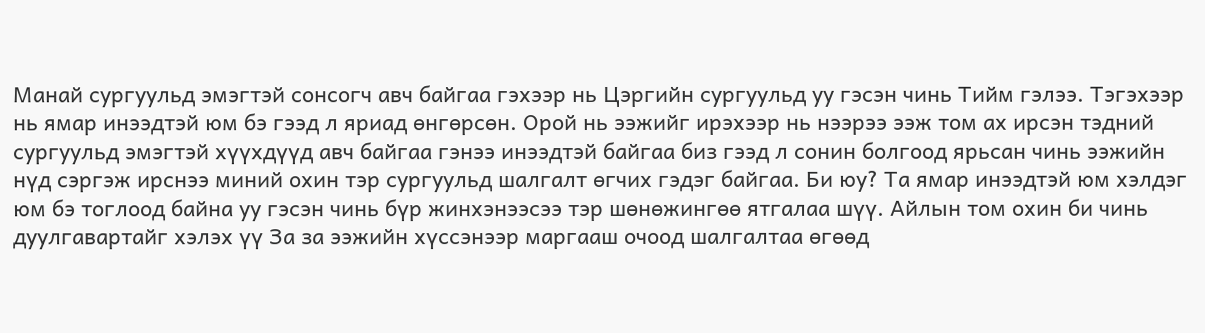Манай сургуульд эмэгтэй сонсогч авч байгаа гэхээр нь Цэргийн сургуульд уу гэсэн чинь Тийм гэлээ. Тэгэхээр нь ямар инээдтэй юм бэ гээд л яриад өнгөрсөн. Орой нь ээжийг ирэхээр нь нээрээ ээж том ах ирсэн тэдний сургуульд эмэгтэй хүүхдүүд авч байгаа гэнээ инээдтэй байгаа биз гээд л сонин болгоод ярьсан чинь ээжийн нүд сэргэж ирснээ миний охин тэр сургуульд шалгалт өгчих гэдэг байгаа. Би юу? Та ямар инээдтэй юм хэлдэг юм бэ тоглоод байна уу гэсэн чинь бүр жинхэнээсээ тэр шөнөжингөө ятгалаа шүү. Айлын том охин би чинь дуулгавартайг хэлэх үү За за ээжийн хүссэнээр маргааш очоод шалгалтаа өгөөд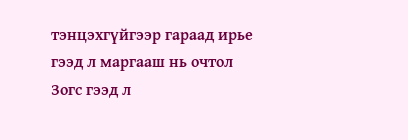тэнцэхгүйгээр гараад ирье гээд л маргааш нь очтол Зогс гээд л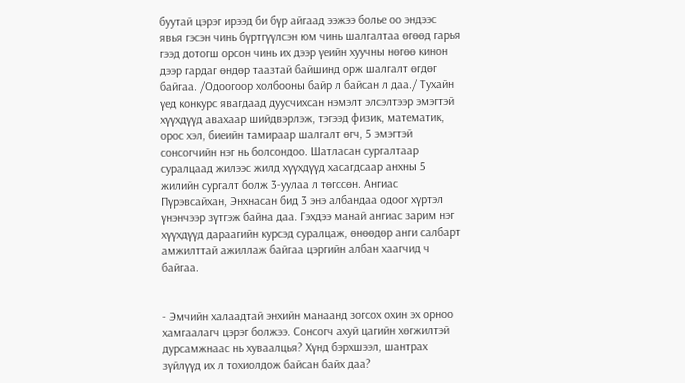буутай цэрэг ирээд би бүр айгаад ээжээ болье оо эндээс явья гэсэн чинь бүртгүүлсэн юм чинь шалгалтаа өгөөд гарья гээд дотогш орсон чинь их дээр үеийн хуучны нөгөө кинон дээр гардаг өндөр таазтай байшинд орж шалгалт өгдөг байгаа. /Одоогоор холбооны байр л байсан л даа./ Тухайн үед конкурс явагдаад дуусчихсан нэмэлт элсэлтээр эмэгтэй хүүхдүүд авахаар шийдвэрлэж, тэгээд физик, математик, орос хэл, биеийн тамираар шалгалт өгч, 5 эмэгтэй сонсогчийн нэг нь болсондоо. Шатласан сургалтаар суралцаад жилээс жилд хүүхдүүд хасагдсаар анхны 5 жилийн сургалт болж 3-уулаа л төгссөн. Ангиас Пүрэвсайхан, Энхнасан бид 3 энэ албандаа одоог хүртэл үнэнчээр зүтгэж байна даа. Гэхдээ манай ангиас зарим нэг хүүхдүүд дараагийн курсэд суралцаж, өнөөдөр анги салбарт амжилттай ажиллаж байгаа цэргийн албан хаагчид ч байгаа.


- Эмчийн халаадтай энхийн манаанд зогсох охин эх орноо хамгаалагч цэрэг болжээ. Сонсогч ахуй цагийн хөгжилтэй дурсамжнаас нь хуваалцья? Хүнд бэрхшээл, шантрах зүйлүүд их л тохиолдож байсан байх даа?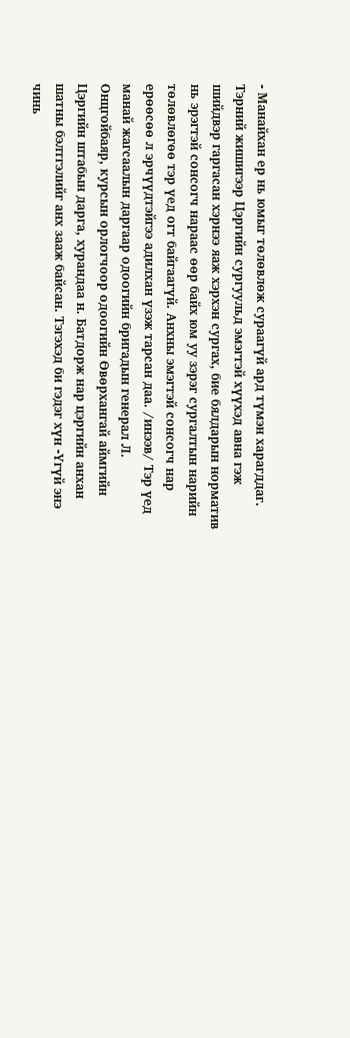- Манайхан ер нь юмыг төлөвлөж сураагүй ард түмэн харагддаг. Тэрний жишигээр Цэргийн сургуульд эмэгтэй хүүхэд авна гэж шийдвэр гаргасан хэрнээ яаж хэрхэн сургах, бие бялдарын норматив нь эрэгтэй сонсогч нараас өөр байх юм уу зэрэг сургалтын нарийн төлөвлөгөө тэр үед огт байгаагүй. Анхны эмэгтэй сонсогч нар ерөөсөө л эрчүүдтэйгээ адилхан үзэж тарсан даа. /инээв/ Тэр үед манай жагсаалын даргаар одоогийн бригадын генерал Л. Онцгойбаяр, курсын орлогчоор одоогийн Өвөрхангай аймгийн Цэргийн штабын дарга, хурандаа н. Батдорж нар цэргийн анхан шатны бэлтгэлийг анх зааж байсан. Тэгэхэд би гэдэг хүн -Үгүй энэ чинь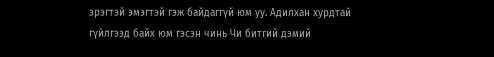эрэгтэй эмэгтэй гэж байдаггүй юм уу. Адилхан хурдтай гүйлгээд байх юм гэсэн чинь Чи битгий дэмий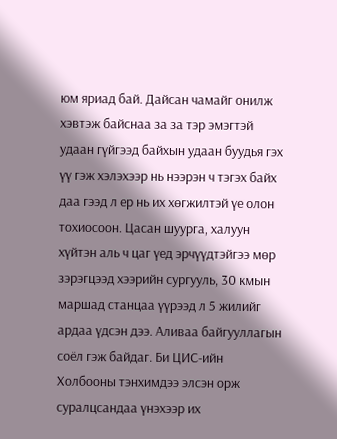юм яриад бай. Дайсан чамайг онилж хэвтэж байснаа за за тэр эмэгтэй удаан гүйгээд байхын удаан буудья гэх үү гэж хэлэхээр нь нээрэн ч тэгэх байх даа гээд л ер нь их хөгжилтэй үе олон тохиосоон. Цасан шуурга, халуун хүйтэн аль ч цаг үед эрчүүдтэйгээ мөр зэрэгцээд хээрийн сургууль, 30 кмын маршад станцаа үүрээд л 5 жилийг ардаа үдсэн дээ. Аливаа байгууллагын соёл гэж байдаг. Би ЦИС-ийн Холбооны тэнхимдээ элсэн орж суралцсандаа үнэхээр их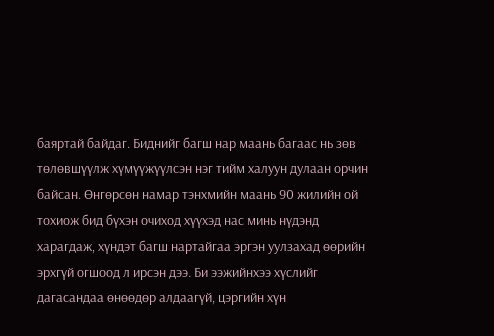баяртай байдаг. Биднийг багш нар маань багаас нь зөв төлөвшүүлж хүмүүжүүлсэн нэг тийм халуун дулаан орчин байсан. Өнгөрсөн намар тэнхмийн маань 90 жилийн ой тохиож бид бүхэн очиход хүүхэд нас минь нүдэнд харагдаж, хүндэт багш нартайгаа эргэн уулзахад өөрийн эрхгүй огшоод л ирсэн дээ. Би ээжийнхээ хүслийг дагасандаа өнөөдөр алдаагүй, цэргийн хүн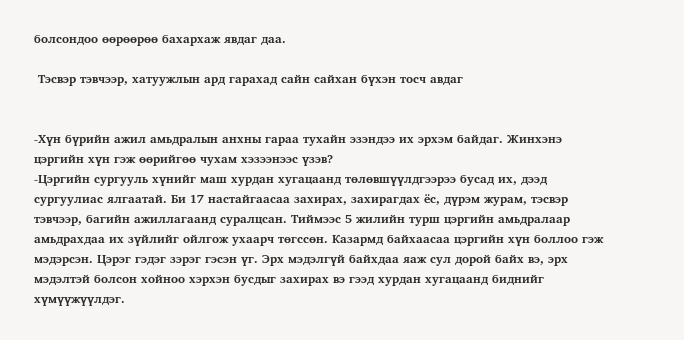болсондоо өөрөөрөө бахархаж явдаг даа.

 Тэсвэр тэвчээр, хатуужлын ард гарахад сайн сайхан бүхэн тосч авдаг


-Хүн бүрийн ажил амьдралын анхны гараа тухайн эзэндээ их эрхэм байдаг. Жинхэнэ цэргийн хүн гэж өөрийгөө чухам хэзээнээс үзэв?
-Цэргийн сургууль хүнийг маш хурдан хугацаанд төлөвшүүлдгээрээ бусад их, дээд сургуулиас ялгаатай. Би 17 настайгаасаа захирах, захирагдах ёс, дүрэм журам, тэсвэр тэвчээр, багийн ажиллагаанд суралцсан. Тиймээс 5 жилийн турш цэргийн амьдралаар амьдрахдаа их зүйлийг ойлгож ухаарч төгссөн. Казармд байхаасаа цэргийн хүн боллоо гэж мэдэрсэн. Цэрэг гэдэг зэрэг гэсэн үг. Эрх мэдэлгүй байхдаа яаж сул дорой байх вэ, эрх мэдэлтэй болсон хойноо хэрхэн бусдыг захирах вэ гээд хурдан хугацаанд биднийг хүмүүжүүлдэг.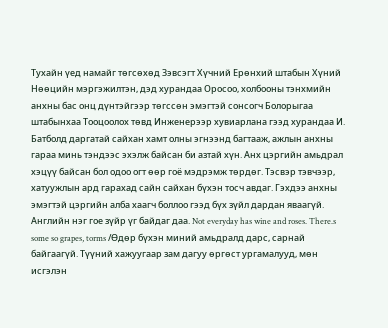Тухайн үед намайг төгсөхөд Зэвсэгт Хүчний Ерөнхий штабын Хүний Нөөцийн мэргэжилтэн, дэд хурандаа Оросоо, холбооны тэнхмийн анхны бас онц дүнтэйгээр төгссөн эмэгтэй сонсогч Болорыгаа штабынхаа Тооцоолох төвд Инженерээр хувиарлана гээд хурандаа И. Батболд даргатай сайхан хамт олны эгнээнд багтааж, ажлын анхны гараа минь тэндээс эхэлж байсан би азтай хүн. Анх цэргийн амьдрал хэцүү байсан бол одоо огт өөр гоё мэдрэмж төрдөг. Тэсвэр тэвчээр, хатуужлын ард гарахад сайн сайхан бүхэн тосч авдаг. Гэхдээ анхны эмэгтэй цэргийн алба хаагч боллоо гээд бүх зүйл дардан яваагүй. Английн нэг гое зүйр үг байдаг даа. Not everyday has wine and roses. There.s some so grapes, torms /Өдөр бүхэн миний амьдралд дарс, сарнай байгаагүй. Түүний хажуугаар зам дагуу өргөст ургамалууд, мөн исгэлэн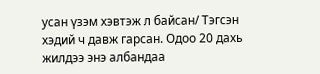усан үзэм хэвтэж л байсан/ Тэгсэн хэдий ч давж гарсан. Одоо 20 дахь жилдээ энэ албандаа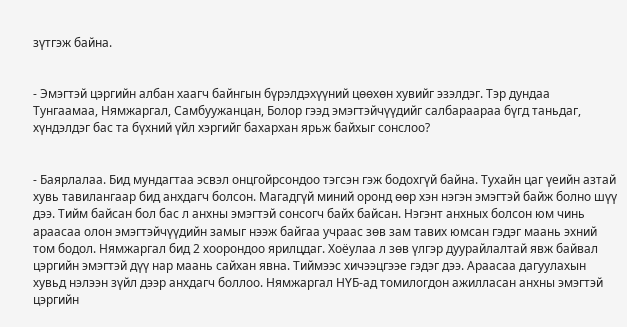зүтгэж байна.


- Эмэгтэй цэргийн албан хаагч байнгын бүрэлдэхүүний цөөхөн хувийг эзэлдэг. Тэр дундаа Тунгаамаа, Нямжаргал, Самбуужанцан, Болор гээд эмэгтэйчүүдийг салбараараа бүгд таньдаг, хүндэлдэг бас та бүхний үйл хэргийг бахархан ярьж байхыг сонслоо?


- Баярлалаа. Бид мундагтаа эсвэл онцгойрсондоо тэгсэн гэж бодохгүй байна. Тухайн цаг үеийн азтай хувь тавилангаар бид анхдагч болсон. Магадгүй миний оронд өөр хэн нэгэн эмэгтэй байж болно шүү дээ. Тийм байсан бол бас л анхны эмэгтэй сонсогч байх байсан. Нэгэнт анхных болсон юм чинь араасаа олон эмэгтэйчүүдийн замыг нээж байгаа учраас зөв зам тавих юмсан гэдэг маань эхний том бодол. Нямжаргал бид 2 хоорондоо ярилцдаг. Хоёулаа л зөв үлгэр дуурайлалтай явж байвал цэргийн эмэгтэй дүү нар маань сайхан явна. Тиймээс хичээцгээе гэдэг дээ. Араасаа дагуулахын хувьд нэлээн зүйл дээр анхдагч боллоо. Нямжаргал НҮБ-ад томилогдон ажилласан анхны эмэгтэй цэргийн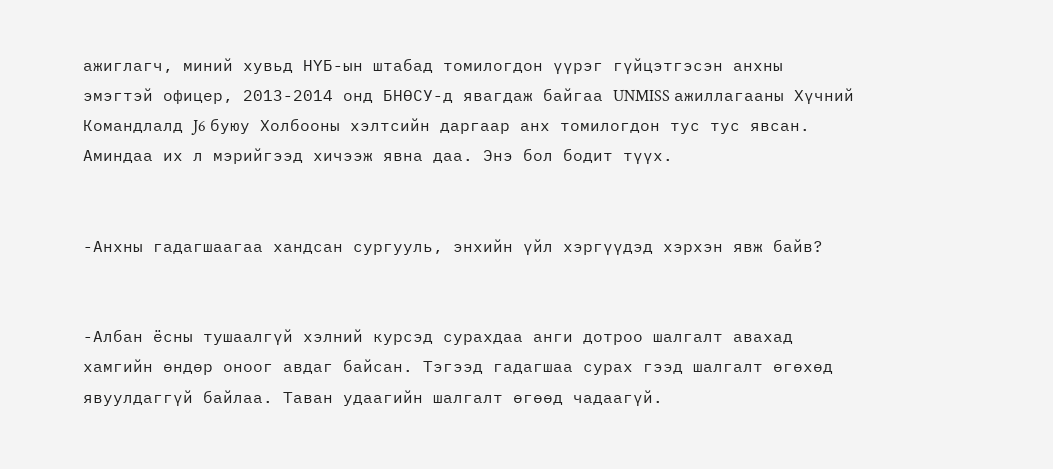ажиглагч, миний хувьд НҮБ-ын штабад томилогдон үүрэг гүйцэтгэсэн анхны эмэгтэй офицер, 2013-2014 онд БНӨСУ-д явагдаж байгаа UNMISS ажиллагааны Хүчний Командлалд J6 буюу Холбооны хэлтсийн даргаар анх томилогдон тус тус явсан. Аминдаа их л мэрийгээд хичээж явна даа. Энэ бол бодит түүх.


-Анхны гадагшаагаа хандсан сургууль, энхийн үйл хэргүүдэд хэрхэн явж байв?


-Албан ёсны тушаалгүй хэлний курсэд сурахдаа анги дотроо шалгалт авахад хамгийн өндөр оноог авдаг байсан. Тэгээд гадагшаа сурах гээд шалгалт өгөхөд явуулдаггүй байлаа. Таван удаагийн шалгалт өгөөд чадаагүй.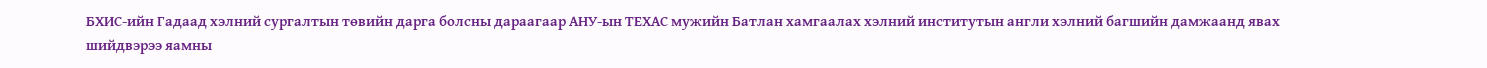БХИС-ийн Гадаад хэлний сургалтын төвийн дарга болсны дараагаар АНУ-ын ТЕХАС мужийн Батлан хамгаалах хэлний институтын англи хэлний багшийн дамжаанд явах шийдвэрээ яамны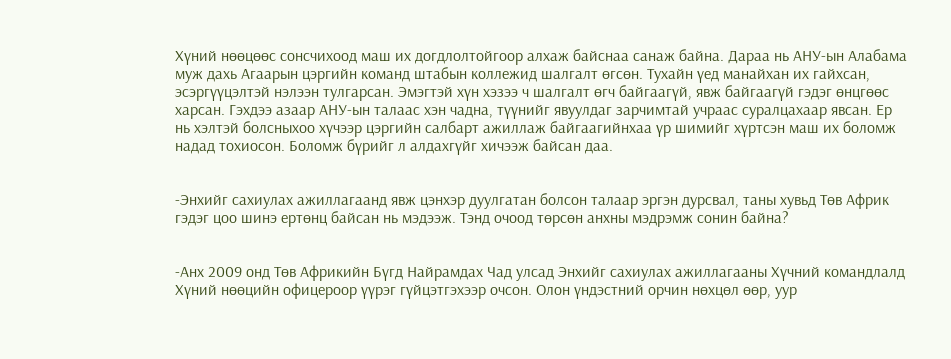Хүний нөөцөөс сонсчихоод маш их догдлолтойгоор алхаж байснаа санаж байна. Дараа нь АНУ-ын Алабама муж дахь Агаарын цэргийн команд штабын коллежид шалгалт өгсөн. Тухайн үед манайхан их гайхсан, эсэргүүцэлтэй нэлээн тулгарсан. Эмэгтэй хүн хэзээ ч шалгалт өгч байгаагүй, явж байгаагүй гэдэг өнцгөөс харсан. Гэхдээ азаар АНУ-ын талаас хэн чадна, түүнийг явуулдаг зарчимтай учраас суралцахаар явсан. Ер нь хэлтэй болсныхоо хүчээр цэргийн салбарт ажиллаж байгаагийнхаа үр шимийг хүртсэн маш их боломж надад тохиосон. Боломж бүрийг л алдахгүйг хичээж байсан даа.


-Энхийг сахиулах ажиллагаанд явж цэнхэр дуулгатан болсон талаар эргэн дурсвал, таны хувьд Төв Африк гэдэг цоо шинэ ертөнц байсан нь мэдээж. Тэнд очоод төрсөн анхны мэдрэмж сонин байна?


-Анх 2009 онд Төв Африкийн Бүгд Найрамдах Чад улсад Энхийг сахиулах ажиллагааны Хүчний командлалд Хүний нөөцийн офицероор үүрэг гүйцэтгэхээр очсон. Олон үндэстний орчин нөхцөл өөр, уур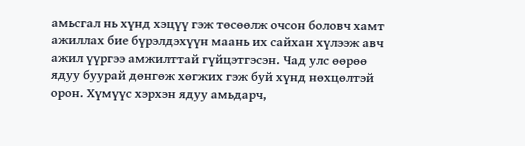амьсгал нь хүнд хэцүү гэж төсөөлж очсон боловч хамт ажиллах бие бүрэлдэхүүн маань их сайхан хүлээж авч ажил үүргээ амжилттай гүйцэтгэсэн. Чад улс өөрөө ядуу буурай дөнгөж хөгжих гэж буй хүнд нөхцөлтэй орон. Хүмүүс хэрхэн ядуу амьдарч,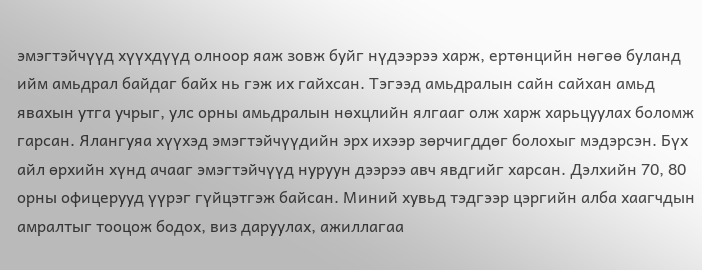эмэгтэйчүүд хүүхдүүд олноор яаж зовж буйг нүдээрээ харж, ертөнцийн нөгөө буланд ийм амьдрал байдаг байх нь гэж их гайхсан. Тэгээд амьдралын сайн сайхан амьд явахын утга учрыг, улс орны амьдралын нөхцлийн ялгааг олж харж харьцуулах боломж гарсан. Ялангуяа хүүхэд эмэгтэйчүүдийн эрх ихээр зөрчигддөг болохыг мэдэрсэн. Бүх айл өрхийн хүнд ачааг эмэгтэйчүүд нуруун дээрээ авч явдгийг харсан. Дэлхийн 70, 80 орны офицерууд үүрэг гүйцэтгэж байсан. Миний хувьд тэдгээр цэргийн алба хаагчдын амралтыг тооцож бодох, виз даруулах, ажиллагаа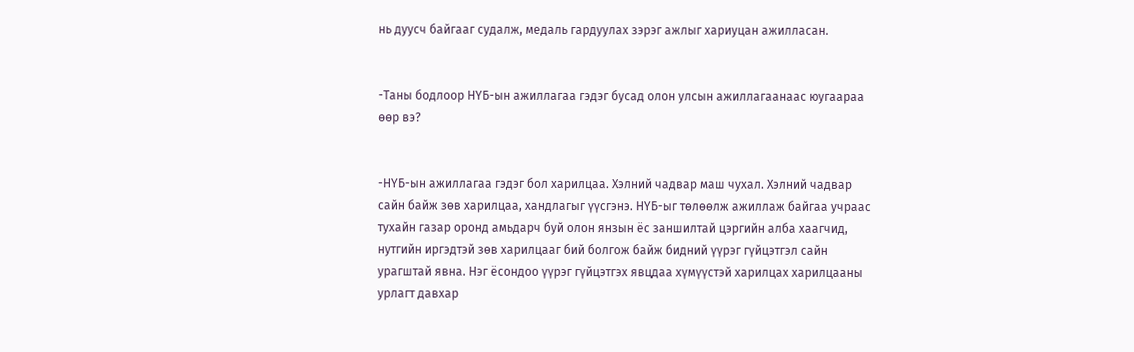нь дуусч байгааг судалж, медаль гардуулах зэрэг ажлыг хариуцан ажилласан.


-Таны бодлоор НҮБ-ын ажиллагаа гэдэг бусад олон улсын ажиллагаанаас юугаараа өөр вэ?


-НҮБ-ын ажиллагаа гэдэг бол харилцаа. Хэлний чадвар маш чухал. Хэлний чадвар сайн байж зөв харилцаа, хандлагыг үүсгэнэ. НҮБ-ыг төлөөлж ажиллаж байгаа учраас тухайн газар оронд амьдарч буй олон янзын ёс заншилтай цэргийн алба хаагчид, нутгийн иргэдтэй зөв харилцааг бий болгож байж бидний үүрэг гүйцэтгэл сайн урагштай явна. Нэг ёсондоо үүрэг гүйцэтгэх явцдаа хүмүүстэй харилцах харилцааны урлагт давхар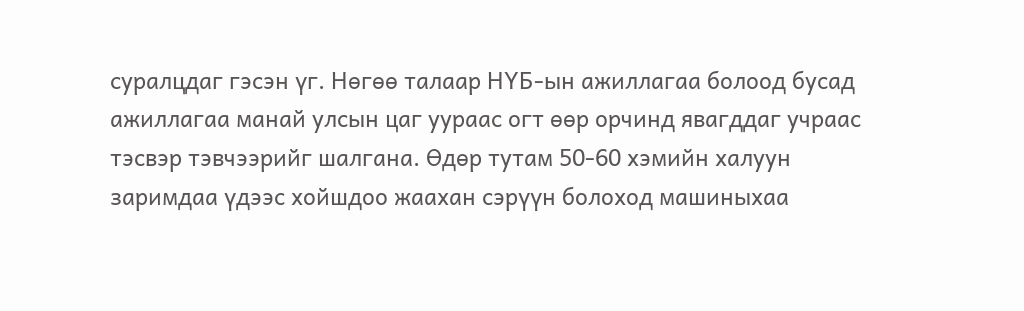суралцдаг гэсэн үг. Нөгөө талаар НҮБ-ын ажиллагаа болоод бусад ажиллагаа манай улсын цаг уураас огт өөр орчинд явагддаг учраас тэсвэр тэвчээрийг шалгана. Өдөр тутам 50-60 хэмийн халуун заримдаа үдээс хойшдоо жаахан сэрүүн болоход машиныхаа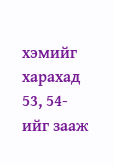хэмийг харахад 53, 54-ийг зааж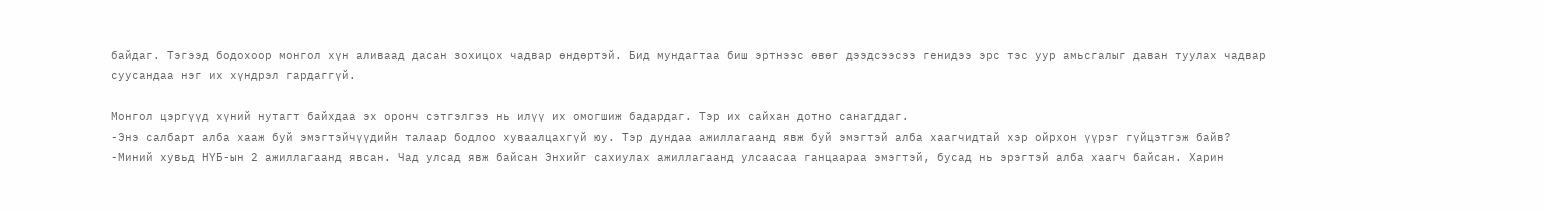байдаг. Тэгээд бодохоор монгол хүн аливаад дасан зохицох чадвар өндөртэй. Бид мундагтаа биш эртнээс өвөг дээдсээсээ генидээ эрс тэс уур амьсгалыг даван туулах чадвар суусандаа нэг их хүндрэл гардаггүй.

Монгол цэргүүд хүний нутагт байхдаа эх оронч сэтгэлгээ нь илүү их омогшиж бадардаг. Тэр их сайхан дотно санагддаг.
-Энэ салбарт алба хааж буй эмэгтэйчүүдийн талаар бодлоо хуваалцахгүй юу. Тэр дундаа ажиллагаанд явж буй эмэгтэй алба хаагчидтай хэр ойрхон үүрэг гүйцэтгэж байв?
-Миний хувьд НҮБ-ын 2 ажиллагаанд явсан. Чад улсад явж байсан Энхийг сахиулах ажиллагаанд улсаасаа ганцаараа эмэгтэй, бусад нь эрэгтэй алба хаагч байсан. Харин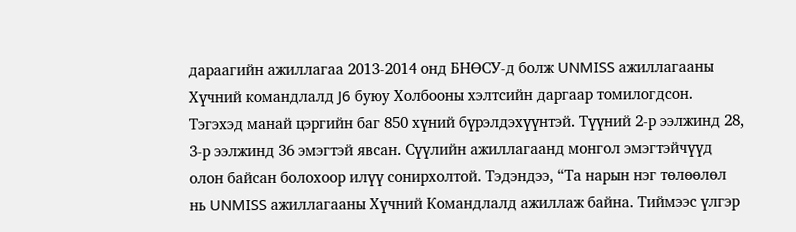дараагийн ажиллагаа 2013-2014 онд БНӨСУ-д болж UNMISS ажиллагааны Хүчний командлалд J6 буюу Холбооны хэлтсийн даргаар томилогдсон. Тэгэхэд манай цэргийн баг 850 хүний бүрэлдэхүүнтэй. Түүний 2-р ээлжинд 28, 3-р ээлжинд 36 эмэгтэй явсан. Сүүлийн ажиллагаанд монгол эмэгтэйчүүд олон байсан болохоор илүү сонирхолтой. Тэдэндээ, “Та нарын нэг төлөөлөл нь UNMISS ажиллагааны Хүчний Командлалд ажиллаж байна. Тиймээс үлгэр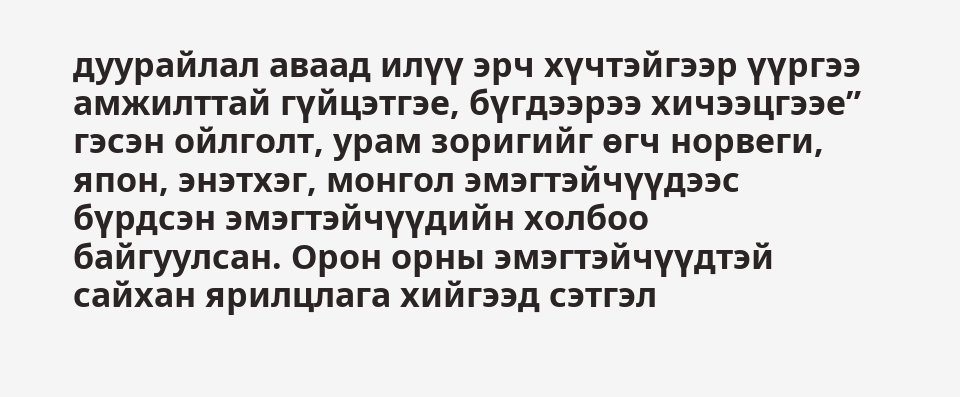дуурайлал аваад илүү эрч хүчтэйгээр үүргээ амжилттай гүйцэтгэе, бүгдээрээ хичээцгээе” гэсэн ойлголт, урам зоригийг өгч норвеги, япон, энэтхэг, монгол эмэгтэйчүүдээс бүрдсэн эмэгтэйчүүдийн холбоо байгуулсан. Орон орны эмэгтэйчүүдтэй сайхан ярилцлага хийгээд сэтгэл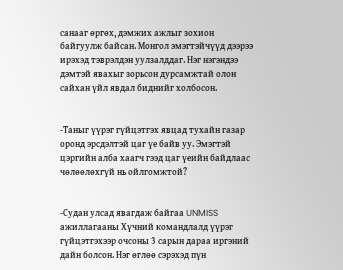санааг өргөх, дэмжих ажлыг зохион байгуулж байсан. Монгол эмэгтэйчүүд дээрээ ирэхэд тэврэлдэн уулзалддаг. Нэг нэгэндээ дэмтэй явахыг зорьсон дурсамжтай олон сайхан үйл явдал биднийг холбосон.


-Таныг үүрэг гүйцэтгэх явцад тухайн газар оронд эрсдэлтэй цаг үе байв уу. Эмэгтэй цэргийн алба хаагч гээд цаг үеийн байдлаас чөлөөлөхгүй нь ойлгомжтой?


-Судан улсад явагдаж байгаа UNMISS ажиллагааны Хүчний командлалд үүрэг гүйцэтгэхээр очсоны 3 сарын дараа иргэний дайн болсон. Нэг өглөө сэрэхэд пүн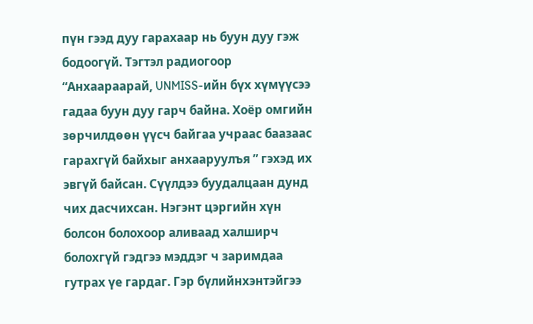пүн гээд дуу гарахаар нь буун дуу гэж бодоогүй. Тэгтэл радиогоор “Анхаараарай, UNMISS-ийн бүх хүмүүсээ гадаа буун дуу гарч байна. Хоёр омгийн зөрчилдөөн үүсч байгаа учраас баазаас гарахгүй байхыг анхааруулъя ” гэхэд их эвгүй байсан. Сүүлдээ буудалцаан дунд чих дасчихсан. Нэгэнт цэргийн хүн болсон болохоор аливаад халширч болохгүй гэдгээ мэддэг ч заримдаа гутрах үе гардаг. Гэр бүлийнхэнтэйгээ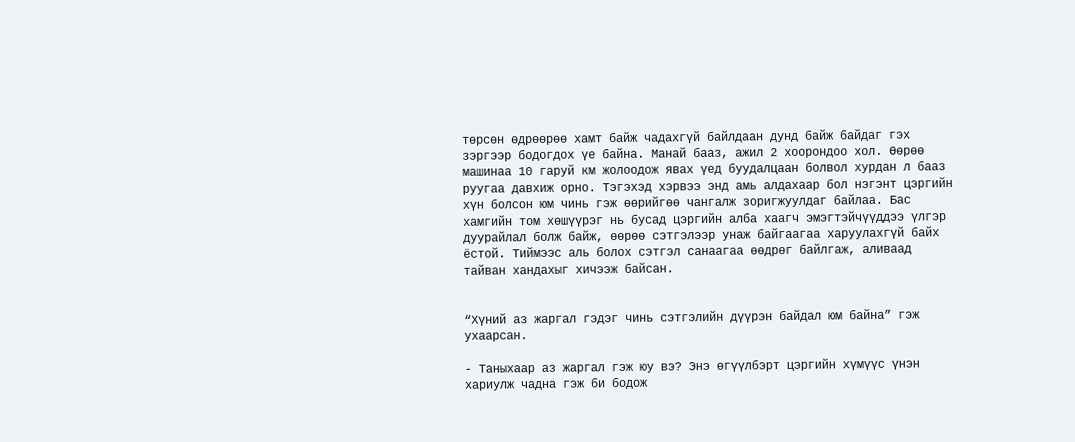төрсөн өдрөөрөө хамт байж чадахгүй байлдаан дунд байж байдаг гэх зэргээр бодогдох үе байна. Манай бааз, ажил 2 хоорондоо хол. Өөрөө машинаа 10 гаруй км жолоодож явах үед буудалцаан болвол хурдан л бааз руугаа давхиж орно. Тэгэхэд хэрвээ энд амь алдахаар бол нэгэнт цэргийн хүн болсон юм чинь гэж өөрийгөө чангалж зоригжуулдаг байлаа. Бас хамгийн том хөшүүрэг нь бусад цэргийн алба хаагч эмэгтэйчүүддээ үлгэр дуурайлал болж байж, өөрөө сэтгэлээр унаж байгаагаа харуулахгүй байх ёстой. Тиймээс аль болох сэтгэл санаагаа өөдрөг байлгаж, аливаад тайван хандахыг хичээж байсан.


“Хүний аз жаргал гэдэг чинь сэтгэлийн дүүрэн байдал юм байна” гэж ухаарсан.

- Таныхаар аз жаргал гэж юу вэ? Энэ өгүүлбэрт цэргийн хүмүүс үнэн хариулж чадна гэж би бодож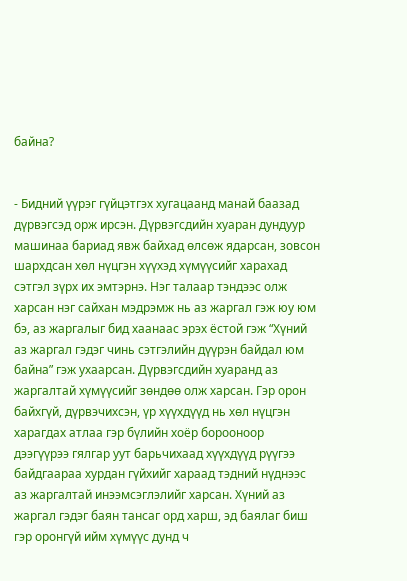байна?


- Бидний үүрэг гүйцэтгэх хугацаанд манай баазад дүрвэгсэд орж ирсэн. Дүрвэгсдийн хуаран дундуур машинаа бариад явж байхад өлсөж ядарсан, зовсон шархдсан хөл нүцгэн хүүхэд хүмүүсийг харахад сэтгэл зүрх их эмтэрнэ. Нэг талаар тэндээс олж харсан нэг сайхан мэдрэмж нь аз жаргал гэж юу юм бэ, аз жаргалыг бид хаанаас эрэх ёстой гэж “Хүний аз жаргал гэдэг чинь сэтгэлийн дүүрэн байдал юм байна” гэж ухаарсан. Дүрвэгсдийн хуаранд аз жаргалтай хүмүүсийг зөндөө олж харсан. Гэр орон байхгүй, дүрвэчихсэн, үр хүүхдүүд нь хөл нүцгэн харагдах атлаа гэр бүлийн хоёр борооноор дээгүүрээ гялгар уут барьчихаад хүүхдүүд рүүгээ байдгаараа хурдан гүйхийг хараад тэдний нүднээс аз жаргалтай инээмсэглэлийг харсан. Хүний аз жаргал гэдэг баян тансаг орд харш, эд баялаг биш гэр оронгүй ийм хүмүүс дунд ч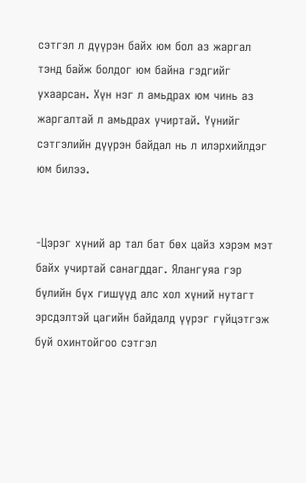сэтгэл л дүүрэн байх юм бол аз жаргал тэнд байж болдог юм байна гэдгийг ухаарсан. Хүн нэг л амьдрах юм чинь аз жаргалтай л амьдрах учиртай. Үүнийг сэтгэлийн дүүрэн байдал нь л илэрхийлдэг юм билээ.


-Цэрэг хүний ар тал бат бөх цайз хэрэм мэт байх учиртай санагддаг. Ялангуяа гэр бүлийн бүх гишүүд алс хол хүний нутагт эрсдэлтэй цагийн байдалд үүрэг гүйцэтгэж буй охинтойгоо сэтгэл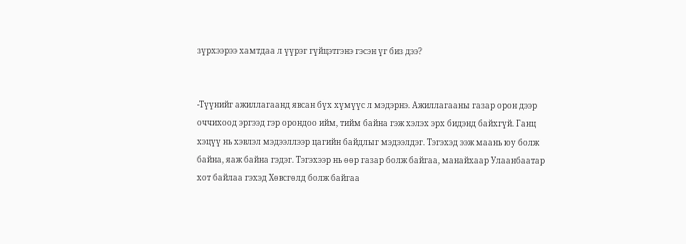зүрхээрээ хамтдаа л үүрэг гүйцэтгэнэ гэсэн үг биз дээ?


-Түүнийг ажиллагаанд явсан бүх хүмүүс л мэдэрнэ. Ажиллагааны газар орон дээр оччихоод эргээд гэр орондоо ийм, тийм байна гэж хэлэх эрх бидэнд байхгүй. Ганц хэцүү нь хэвлэл мэдээллээр цагийн байдлыг мэдээлдэг. Тэгэхэд ээж маань юу болж байна, яаж байна гэдэг. Тэгэхээр нь өөр газар болж байгаа, манайхаар Улаанбаатар хот байлаа гэхэд Хөвсгөлд болж байгаа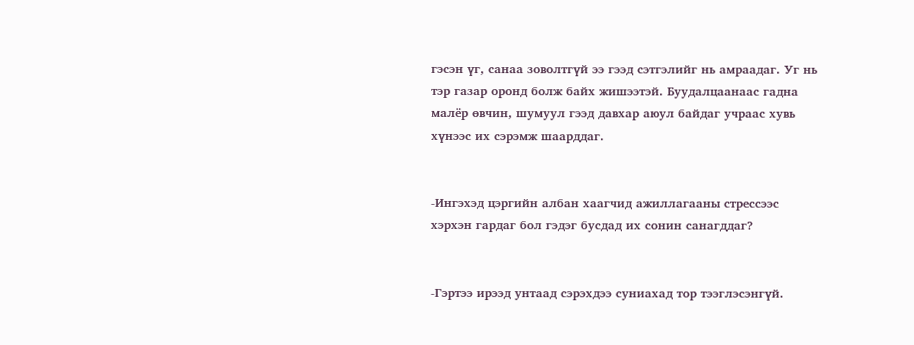гэсэн үг, санаа зоволтгүй ээ гээд сэтгэлийг нь амраадаг. Уг нь тэр газар оронд болж байх жишээтэй. Буудалцаанаас гадна малёр өвчин, шумуул гээд давхар аюул байдаг учраас хувь хүнээс их сэрэмж шаарддаг.


-Ингэхэд цэргийн албан хаагчид ажиллагааны стрессээс хэрхэн гардаг бол гэдэг бусдад их сонин санагддаг?


-Гэртээ ирээд унтаад сэрэхдээ суниахад тор тээглэсэнгүй.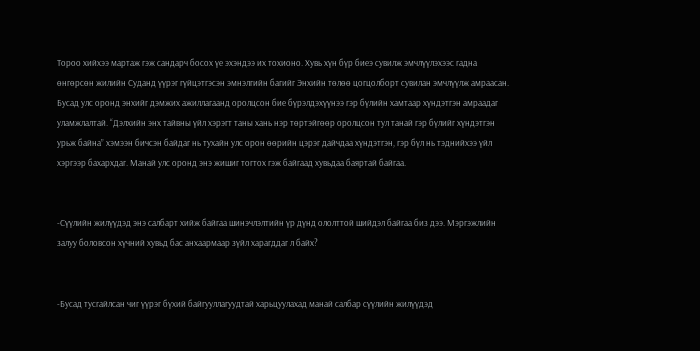Тороо хийхээ мартаж гэж сандарч босох үе эхэндээ их тохионо. Хувь хүн бүр биеэ сувилж эмчлүүлэхээс гадна өнгөрсөн жилийн Суданд үүрэг гүйцэтгэсэн эмнэлгийн багийг Энхийн төлөө цогцолборт сувилан эмчлүүлж амраасан. Бусад улс оронд энхийг дэмжих ажиллагаанд оролцсон бие бүрэлдэхүүнээ гэр бүлийн хамтаар хүндэтгэн амраадаг уламжлалтай. “Дэлхийн энх тайвны үйл хэрэгт таны хань нэр төртэйгөөр оролцсон тул танай гэр бүлийг хүндэтгэн урьж байна” хэмээн бичсэн байдаг нь тухайн улс орон өөрийн цэрэг дайчдаа хүндэтгэн, гэр бүл нь тэднийхээ үйл хэргээр бахархдаг. Манай улс оронд энэ жишиг тогтох гэж байгаад хувьдаа баяртай байгаа.


-Сүүлийн жилүүдэд энэ салбарт хийж байгаа шинэчлэлтийн үр дүнд ололттой шийдэл байгаа биз дээ. Мэргэжлийн залуу боловсон хүчний хувьд бас анхаармаар зүйл харагддаг л байх?


-Бусад тусгайлсан чиг үүрэг бүхий байгууллагуудтай харьцуулахад манай салбар сүүлийн жилүүдэд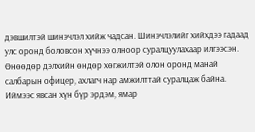дэвшилтэй шинэчлэл хийж чадсан. Шинэчлэлийг хийхдээ гадаад улс оронд боловсон хүчнээ олноор суралцуулахаар илгээсэн. Өнөөдөр дэлхийн өндөр хөгжилтэй олон оронд манай салбарын офицер, ахлагч нар амжилттай суралцаж байна. Иймээс явсан хүн бүр эрдэм, ямар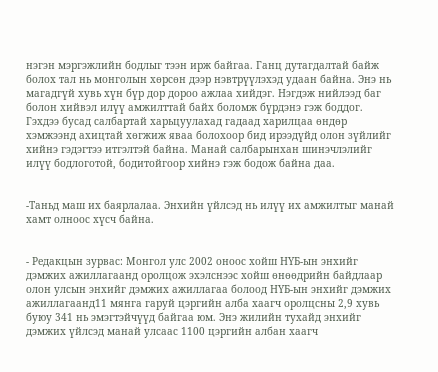нэгэн мэргэжлийн бодлыг тээн ирж байгаа. Ганц дутагдалтай байж болох тал нь монголын хөрсөн дээр нэвтрүүлэхэд удаан байна. Энэ нь магадгүй хувь хүн бүр дор дороо ажлаа хийдэг. Нэгдэж нийлээд баг болон хийвэл илүү амжилттай байх боломж бүрдэнэ гэж боддог. Гэхдээ бусад салбартай харьцуулахад гадаад харилцаа өндөр хэмжээнд ахицтай хөгжиж яваа болохоор бид ирээдүйд олон зүйлийг хийнэ гэдэгтээ итгэлтэй байна. Манай салбарынхан шинэчлэлийг илүү бодлоготой, бодитойгоор хийнэ гэж бодож байна даа.


-Таньд маш их баярлалаа. Энхийн үйлсэд нь илүү их амжилтыг манай хамт олноос хүсч байна.


- Редакцын зурвас: Монгол улс 2002 оноос хойш НҮБ-ын энхийг дэмжих ажиллагаанд оролцож эхэлснээс хойш өнөөдрийн байдлаар олон улсын энхийг дэмжих ажиллагаа болоод НҮБ-ын энхийг дэмжих ажиллагаанд11 мянга гаруй цэргийн алба хаагч оролцсны 2,9 хувь буюу 341 нь эмэгтэйчүүд байгаа юм. Энэ жилийн тухайд энхийг дэмжих үйлсэд манай улсаас 1100 цэргийн албан хаагч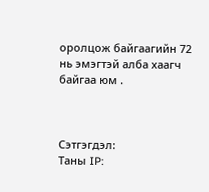оролцож байгаагийн 72 нь эмэгтэй алба хаагч байгаа юм .



Сэтгэгдэл:
Таны IP: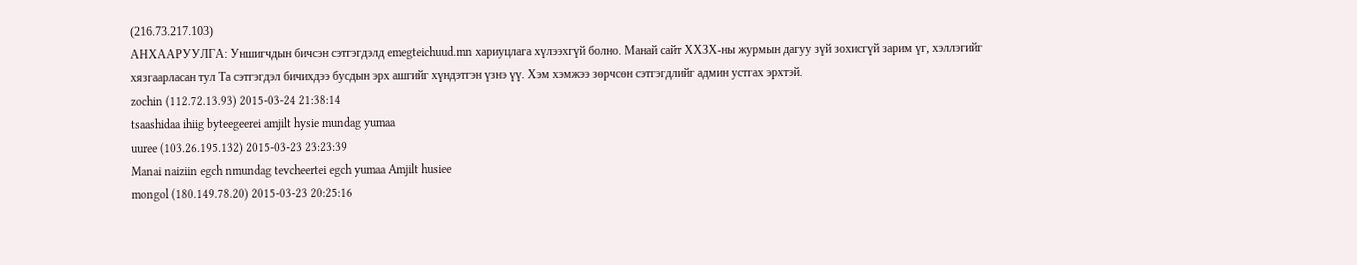(216.73.217.103)
АНХААРУУЛГА: Уншигчдын бичсэн сэтгэгдэлд emegteichuud.mn хариуцлага хүлээхгүй болно. Манай сайт ХХЗХ-ны журмын дагуу зүй зохисгүй зарим үг, хэллэгийг хязгаарласан тул Та сэтгэгдэл бичихдээ бусдын эрх ашгийг хүндэтгэн үзнэ үү. Хэм хэмжээ зөрчсөн сэтгэгдлийг админ устгах эрхтэй.
zochin (112.72.13.93) 2015-03-24 21:38:14
tsaashidaa ihiig byteegeerei amjilt hysie mundag yumaa
uuree (103.26.195.132) 2015-03-23 23:23:39
Manai naiziin egch nmundag tevcheertei egch yumaa Amjilt husiee
mongol (180.149.78.20) 2015-03-23 20:25:16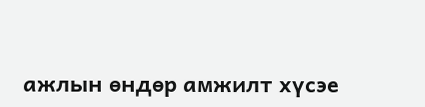ажлын өндөр амжилт хүсэе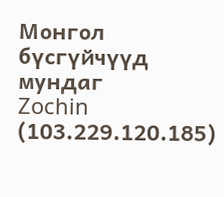Монгол бүсгүйчүүд мундаг
Zochin (103.229.120.185)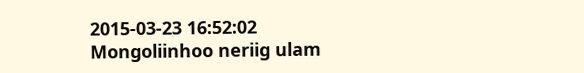2015-03-23 16:52:02
Mongoliinhoo neriig ulam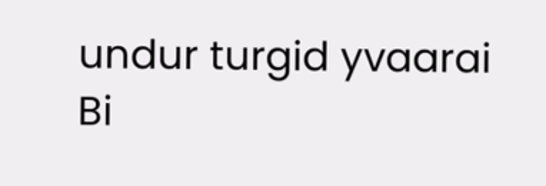undur turgid yvaarai
Bi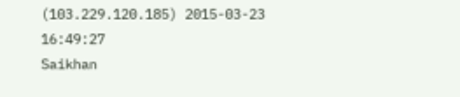(103.229.120.185) 2015-03-23 16:49:27
Saikhan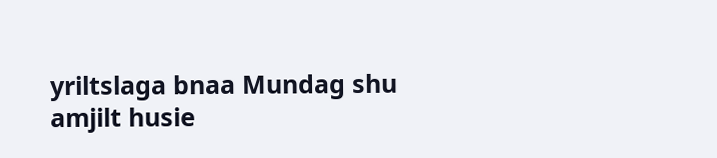yriltslaga bnaa Mundag shu amjilt husie